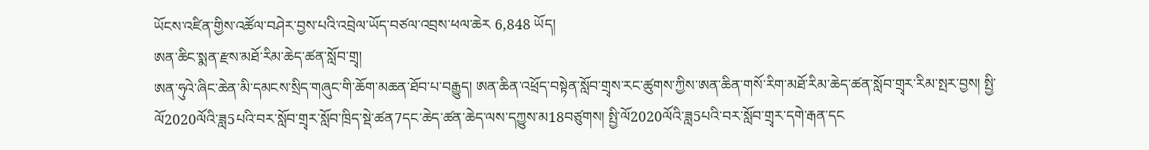ཡོངས་འཛིན་གྱིས་འཚོལ་བཤེར་བྱས་པའི་འབྲེལ་ཡོད་བཙལ་འབྲས་ཕལ་ཆེར 6,848 ཡོད།
ཨན་ཆིང་སྨན་རྫས་མཐོ་རིམ་ཆེད་ཚན་སློབ་གྲྭ།
ཨན་ཧུའེ་ཞིང་ཆེན་མི་དམངས་སྲིད་གཞུང་གི་ཆོག་མཆན་ཐོབ་པ་བརྒྱུད། ཨན་ཆིན་འཕྲོད་བསྟེན་སློབ་གྲྭས་རང་ཚུགས་ཀྱིས་ཨན་ཆིན་གསོ་རིག་མཐོ་རིམ་ཆེད་ཚན་སློབ་གྲྭར་རིམ་སྤར་བྱས། སྤྱི་ལོ2020ལོའི་ཟླ5པའི་བར་སློབ་གྲྭར་སློབ་ཁྲིད་སྡེ་ཚན7དང་ཆེད་ཚན་ཆེད་ལས་དཀྱུས་མ18བཙུགས། སྤྱི་ལོ2020ལོའི་ཟླ5པའི་བར་སློབ་གྲྭར་དགེ་རྒན་དང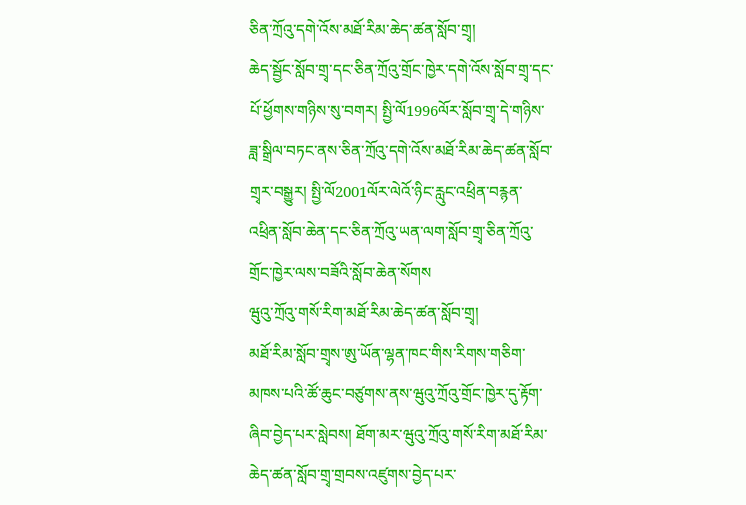ཅིན་ཀྲོའུ་དགེ་འོས་མཐོ་རིམ་ཆེད་ཚན་སློབ་གྲྭ།
ཆེད་སྦྱོང་སློབ་གྲྭ་དང་ཅིན་ཀྲོའུ་གྲོང་ཁྱེར་དགེ་འོས་སློབ་གྲྭ་དང་པོ་ཕྱོགས་གཉིས་སུ་བགར། སྤྱི་ལོ1996ལོར་སློབ་གྲྭ་དེ་གཉིས་ཟླ་སྒྲིལ་བཏང་ནས་ཅིན་ཀྲོའུ་དགེ་འོས་མཐོ་རིམ་ཆེད་ཚན་སློབ་གྲྭར་བསྒྱུར། སྤྱི་ལོ2001ལོར་ལེའོ་ཉིང་རླུང་འཕྲིན་བརྙན་འཕྲིན་སློབ་ཆེན་དང་ཅིན་ཀྲོའུ་ཡན་ལག་སློབ་གྲྭ་ཅིན་ཀྲོའུ་གྲོང་ཁྱེར་ལས་བཟོའི་སློབ་ཆེན་སོགས
ཝུའུ་ཀྲོའུ་གསོ་རིག་མཐོ་རིམ་ཆེད་ཚན་སློབ་གྲྭ།
མཐོ་རིམ་སློབ་གྲྭས་ཨུ་ཡོན་ལྷན་ཁང་གིས་རིགས་གཅིག་མཁས་པའི་ཚོ་ཆུང་བཙུགས་ནས་ཝུའུ་ཀྲོའུ་གྲོང་ཁྱེར་དུ་རྟོག་ཞིབ་བྱེད་པར་སླེབས། ཐོག་མར་ཝུའུ་ཀྲོའུ་གསོ་རིག་མཐོ་རིམ་ཆེད་ཚན་སློབ་གྲྭ་གྲབས་འཛུགས་བྱེད་པར་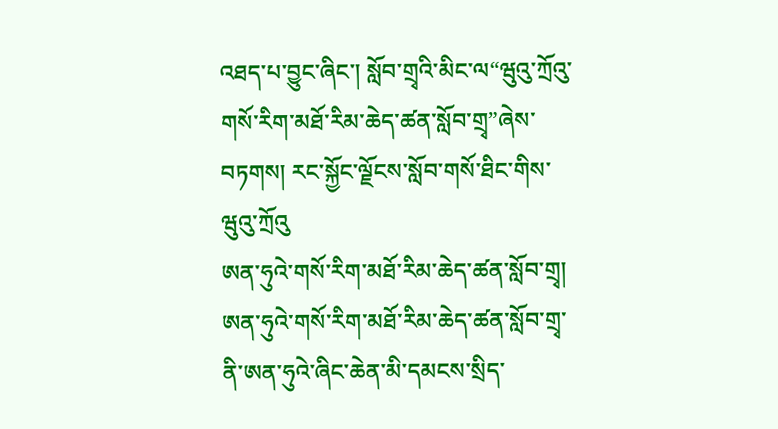འཐད་པ་བྱུང་ཞིང་། སློབ་གྲྭའི་མིང་ལ“ཝུའུ་ཀྲོའུ་གསོ་རིག་མཐོ་རིམ་ཆེད་ཚན་སློབ་གྲྭ”ཞེས་བཏགས། རང་སྐྱོང་ལྗོངས་སློབ་གསོ་ཐིང་གིས་ཝུའུ་ཀྲོའུ
ཨན་ཧུའེ་གསོ་རིག་མཐོ་རིམ་ཆེད་ཚན་སློབ་གྲྭ།
ཨན་ཧུའེ་གསོ་རིག་མཐོ་རིམ་ཆེད་ཚན་སློབ་གྲྭ་ནི་ཨན་ཧུའེ་ཞིང་ཆེན་མི་དམངས་སྲིད་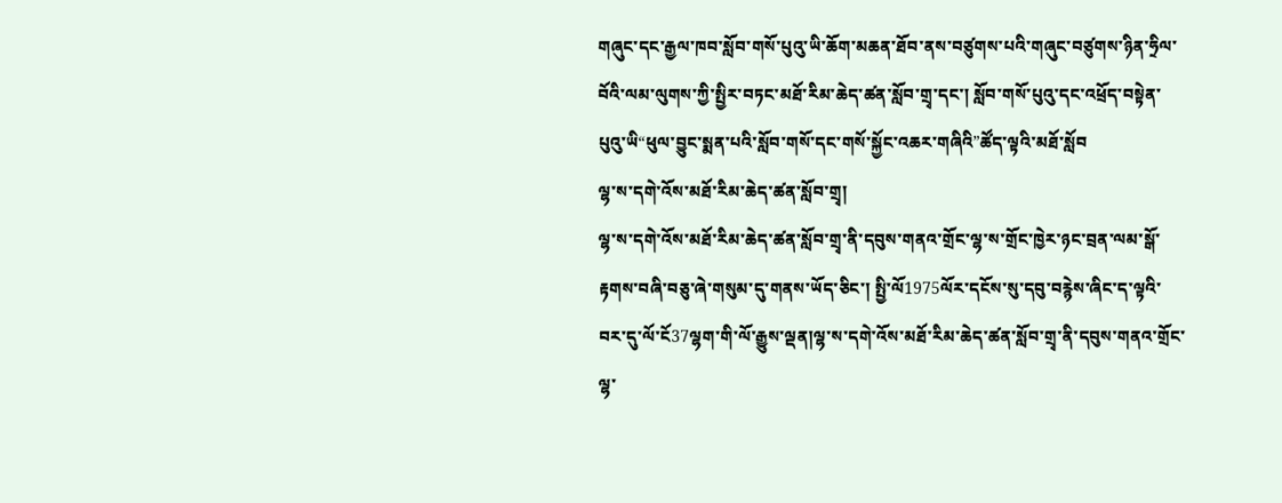གཞུང་དང་རྒྱལ་ཁབ་སློབ་གསོ་པུའུ་ཡི་ཆོག་མཆན་ཐོབ་ནས་བཙུགས་པའི་གཞུང་བཙུགས་ཉིན་ཧྲིལ་བོའི་ལམ་ལུགས་ཀྱི་སྤྱིར་བཏང་མཐོ་རིམ་ཆེད་ཚན་སློབ་གྲྭ་དང་། སློབ་གསོ་པུའུ་དང་འཕྲོད་བསྟེན་པུའུ་ཡི“ཕུལ་བྱུང་སྨན་པའི་སློབ་གསོ་དང་གསོ་སྐྱོང་འཆར་གཞིའི”ཚོད་ལྟའི་མཐོ་སློབ
ལྷ་ས་དགེ་འོས་མཐོ་རིམ་ཆེད་ཚན་སློབ་གྲྭ།
ལྷ་ས་དགེ་འོས་མཐོ་རིམ་ཆེད་ཚན་སློབ་གྲྭ་ནི་དབུས་གནའ་གྲོང་ལྷ་ས་གྲོང་ཁྱེར་ཉང་བྲན་ལམ་སྒོ་རྟགས་བཞི་བཅུ་ཞེ་གསུམ་དུ་གནས་ཡོད་ཅིང་། སྤྱི་ལོ1975ལོར་དངོས་སུ་དབུ་བརྙེས་ཞིང་ད་ལྟའི་བར་དུ་ལོ་ངོ37ལྷག་གི་ལོ་རྒྱུས་ལྡན།ལྷ་ས་དགེ་འོས་མཐོ་རིམ་ཆེད་ཚན་སློབ་གྲྭ་ནི་དབུས་གནའ་གྲོང་ལྷ་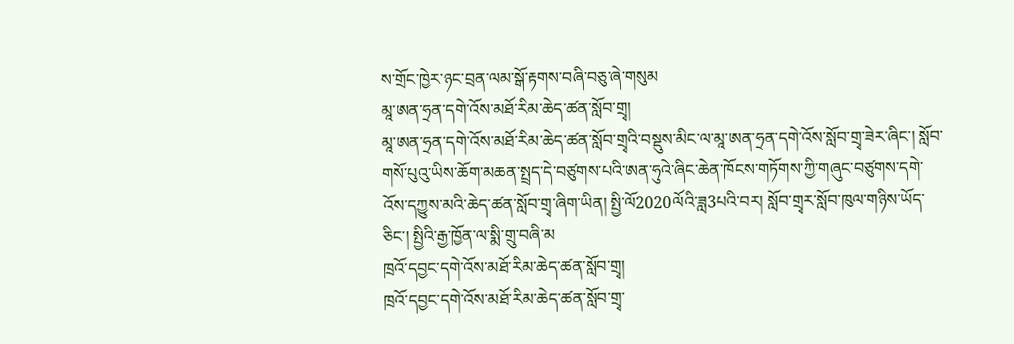ས་གྲོང་ཁྱེར་ཉང་བྲན་ལམ་སྒོ་རྟགས་བཞི་བཅུ་ཞེ་གསུམ
མཱ་ཨན་ཧྲན་དགེ་འོས་མཐོ་རིམ་ཆེད་ཚན་སློབ་གྲྭ།
མཱ་ཨན་ཧྲན་དགེ་འོས་མཐོ་རིམ་ཆེད་ཚན་སློབ་གྲྭའི་བསྡུས་མིང་ལ་མཱ་ཨན་ཧྲན་དགེ་འོས་སློབ་གྲྭ་ཟེར་ཞིང་། སློབ་གསོ་པུའུ་ཡིས་ཆོག་མཆན་སྤྲད་དེ་བཙུགས་པའི་ཨན་ཧུའེ་ཞིང་ཆེན་ཁོངས་གཏོགས་ཀྱི་གཞུང་བཙུགས་དགེ་འོས་དཀྱུས་མའི་ཆེད་ཚན་སློབ་གྲྭ་ཞིག་ཡིན། སྤྱི་ལོ2020ལོའི་ཟླ3པའི་བར། སློབ་གྲྭར་སློབ་ཁུལ་གཉིས་ཡོད་ཅིང་། སྤྱིའི་རྒྱ་ཁྱོན་ལ་སྨི་གྲུ་བཞི་མ
ཁྲའོ་དབྱང་དགེ་འོས་མཐོ་རིམ་ཆེད་ཚན་སློབ་གྲྭ།
ཁྲའོ་དབྱང་དགེ་འོས་མཐོ་རིམ་ཆེད་ཚན་སློབ་གྲྭ་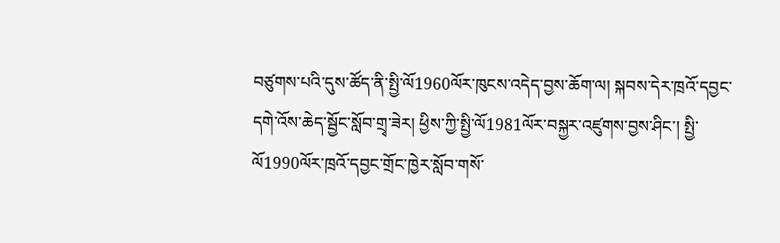བཙུགས་པའི་དུས་ཚོད་ནི་སྤྱི་ལོ1960ལོར་ཁུངས་འདེད་བྱས་ཆོག་ལ། སྐབས་དེར་ཁྲའོ་དབྱང་དགེ་འོས་ཆེད་སྦྱོང་སློབ་གྲྭ་ཟེར། ཕྱིས་ཀྱི་སྤྱི་ལོ1981ལོར་བསྐྱར་འཛུགས་བྱས་ཤིང་། སྤྱི་ལོ1990ལོར་ཁྲའོ་དབྱང་གྲོང་ཁྱེར་སློབ་གསོ་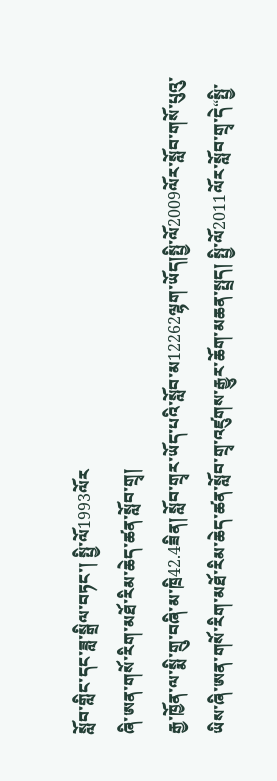སློབ་གླིང་དང་ཟླ་སྒྲིལ་བཏང་། སྤྱི་ལོ1993ལོར
ཞི་ཨན་གསོ་རིག་མཐོ་རིམ་ཆེད་ཚན་སློབ་གྲྭ།
རྒྱ་ཁྱོན་ལ་སྨི་གྲུ་བཞི་མ་ཁྲི42.4ཟིན། སློབ་གྲྭར་ཡོད་པའི་སློབ་མ12262ལྷག་ཡོད།སྤྱི་ལོ2009ལོར་སློབ་གསོ་པུའུ་ཡིས་ཞི་ཨན་གསོ་རིག་མཐོ་རིམ་ཆེད་ཚན་སློབ་གྲྭ་འཛུགས་རྒྱུར་ཆོག་མཆན་སྤྲད། སྤྱི་ལོ2011ལོར་སློབ་གྲྭ་དེ“སྤྱི་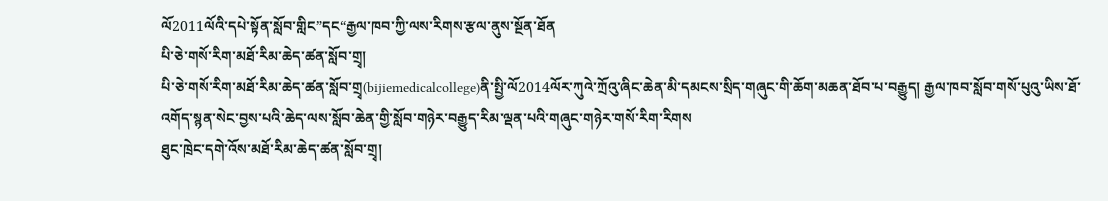ལོ2011ལོའི་དཔེ་སྟོན་སློབ་གླིང”དང“རྒྱལ་ཁབ་ཀྱི་ལས་རིགས་རྩལ་ནུས་སྔོན་ཐོན
པི་ཅེ་གསོ་རིག་མཐོ་རིམ་ཆེད་ཚན་སློབ་གྲྭ།
པི་ཅེ་གསོ་རིག་མཐོ་རིམ་ཆེད་ཚན་སློབ་གྲྭ(bijiemedicalcollege)ནི་སྤྱི་ལོ2014ལོར་ཀུའེ་ཀྲོའུ་ཞིང་ཆེན་མི་དམངས་སྲིད་གཞུང་གི་ཆོག་མཆན་ཐོབ་པ་བརྒྱུད། རྒྱལ་ཁབ་སློབ་གསོ་པུའུ་ཡིས་ཐོ་འགོད་སྙན་སེང་བྱས་པའི་ཆེད་ལས་སློབ་ཆེན་གྱི་སློབ་གཉེར་བརྒྱུད་རིམ་ལྡན་པའི་གཞུང་གཉེར་གསོ་རིག་རིགས
ཐུང་ཁྲེང་དགེ་འོས་མཐོ་རིམ་ཆེད་ཚན་སློབ་གྲྭ།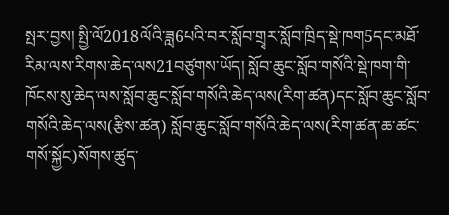སྤར་བྱས། སྤྱི་ལོ2018ལོའི་ཟླ6པའི་བར་སློབ་གྲྭར་སློབ་ཁྲིད་སྡེ་ཁག5དང་མཐོ་རིམ་ལས་རིགས་ཆེད་ལས21བཙུགས་ཡོད། སློབ་ཆུང་སློབ་གསོའི་སྡེ་ཁག་གི་ཁོངས་སུ་ཆེད་ལས་སློབ་ཆུང་སློབ་གསོའི་ཆེད་ལས(རིག་ཚན)དང་སློབ་ཆུང་སློབ་གསོའི་ཆེད་ལས(རྩིས་ཚན) སློབ་ཆུང་སློབ་གསོའི་ཆེད་ལས(རིག་ཚན་ཆ་ཚང་གསོ་སྐྱོང)སོགས་ཚུད་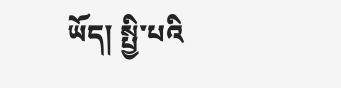ཡོད། སྤྱི་པའི